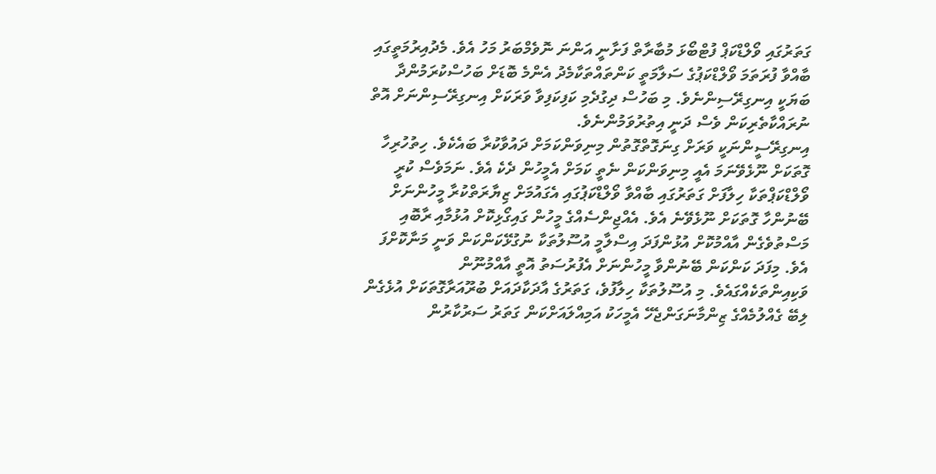ގަތަރުގައި ވޯލްޑްކަޕް ފުޓްބޯޅަ މުބާރާތް ފަށާނީ އަންނަ ނޮވެމްބަރު މަހު އެވެ. މެދުއިރުމަތީގައި ބާއްވާ ފުރަތަމަ ވޯލްޑްކަޕުގެ ސަލާމަތީ ކަންތައްތަކާމެދު އެންމެ ބޮޑަށް ބަހުސްކުރަމުންދާ ބަޔަކީ އިނގިރޭސިންނެވެ. މި ބަހުސް ދިގުދެމި ކަފިކަފިވާ ވަރަކަށް އިނގިރޭސިންނަށް އޮތް ނުރައްކާތެރިކަން ވެސް ދަނީ އިތުރުވަމުންނެވެ.
އިނގިރޭސީންނަކީ ވަރަށް ގިނަގޮތްގޮތުން މިނިވަންކަމަށް ދައުވާކުރާ ބައެކެވެ. ހިތުހުރިހާ ގޮތަކަށް ނޫޅެވޭނަމަ އެއީ މިނިވަންކަން ނެތީ ކަމަށް އެމީހުން ދެކެ އެވެ. ނަމަވެސް ކުރީ ވޯލްޑްކަޕްތަކާ ހިލާފަށް ގަތަރުގައި ބާއްވާ ވޯލްޑްކަޕުގައި އެގައުމަށް ޒިޔާރަތްކުރާ މީހުންނަށް ބޭނުންހާ ގޮތަކަށް ނޫޅެވޭނެ އެވެ. އެއްޖިންސެއްގެ މީހުން ގައިގޯޅިކޮށް އުޅުމާއި ރާބޮއި މަސްތުވެގެން އާއްމުކޮށް އުޅުންފަދަ އިސްލާމީ އުސޫލުތަކާ ނުގުޅޭކަންކަން ވަނީ މަނާކޮށްފަ އެވެ. މިފަދަ ކަންކަން ބޭނުންވާ މީހުންނަށް އެފުރުސަތު އޮތީ އާއްމުނޫން ވަކިއިންތަކެއްގައެވެ. މި އުސޫލުތަކާ ހިލާފުވެ، ގަތަރުގެ އާދަކާދައަށް ބުރޫއަރާގޮތަކަށް އުޅެގެން ލިބޭ ގެއްލުމެއްގެ ޒިންމާނަގަންޖެހޭ އެމީހަކު އަމިއްލައަށްކަން ގަތަރު ސަރުކާރުން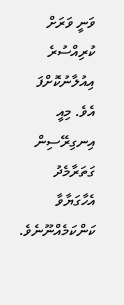ވަނީ ވަރަށް ކުރިއްސުރެ އިއުލާނުކޮށްފަ އެވެ. މިއީ އިނގިރޭސިން ގަތަރާމެދު އެހާގަޔާވާ ކަންކަމެއްނޫނެވެ.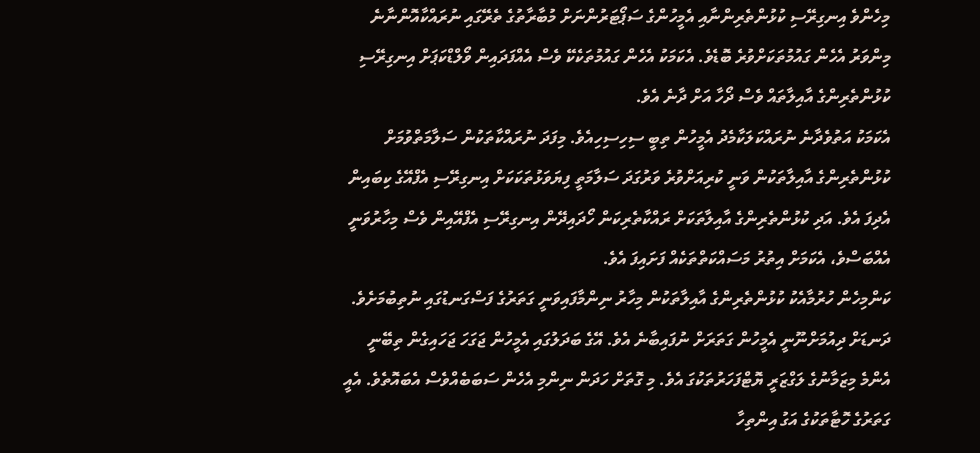މިހެންވެ އިނގިރޭސި ކުޅުންތެރިންނާއި އެމީހުންގެ ސަޕޯޓަރުންނަށް މުބާރާތުގެ ތެރޭގައި ނުރައްކާއޮންނާނެ މިންވަރު އެހެން ގައުމުތަކަށްވުރެ ބޮޑެވެ. އެކަމަކު އެހެން ގައުމުތަކެކޭ ވެސް އެއްފަދައިން ވޯލްޑްކަޕަށް އިނގިރޭސި ކުޅުންތެރިންގެ އާއިލާތައް ވެސް ދޯހާ އަށް ދާނެ އެވެ.
އެކަމަކު އަތުވެދާނެ ނުރައްކަލަކާމެދު އެމީހުން ތިބީ ސިހިސިހިއެވެ. މިފަދަ ނުރައްކާތަކުން ސަލާމަތްވުމަށް ކުޅުންތެރިންގެ އާއިލާތަކުން ވަނީ ކުރިއަށްވުރެ ވަރުގަދަ ސަލާމަތީ ފިޔަވަޅުތަކަކަށް އިނގިރޭސި އެފްއޭގެ ކިބައިން އެދިފަ އެވެ. އަދި ކުޅުންތެރިންގެ އާއިލާތަކަށް ރައްކާތެރިކަން ހޯދައިދޭން އިނގިރޭސި އެފްއޭއިން ވެސް މިހާރުވަނީ އެއްބަސްވެ، އެކަމަށް އިތުރު މަސައްކަތްތަކެއް ފަށައިފަ އެވެ.
ކަންމިހެން ހުރުމާއެކު ކުޅުންތެރިންގެ އާއިލާތަކުން މިހާރު ނިންމާފައިވަނީ ގަތަރުގެ ފަސްގަނޑުގައި ނުތިބުމަށެވެ. ދަނޑަށް ދިއުމަށްނޫނީ އެމީހުން ގަތަރަށް ނުފައިބާނެ އެވެ. އޭގެ ބަދަލުގައި އެމީހުން ޖަގަހަ ޖަހައިގެން ތިބޭނީ އެންމެ މިޒަމާނުގެ ލަގްޒަރީ ޔޮޓްފަހަރުތަކުގަ އެވެ. މި ގޮތަށް ހަދަން ނިންމި އެހެން ސަބަބެއްވެސް އެބައޮތެވެ. އެއީ ގަތަރުގެ ހޮޓާތަކުގެ އަގު އިންތިހާ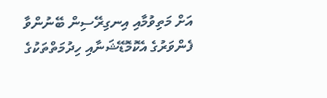އަށް މަތިވުމާއި އިނގިރޭސިން ބޭނުންވާ ފެންވަރުގެ އެކޮމޮޑޭޝަނާއި ހިދުމަތްތަކުގެ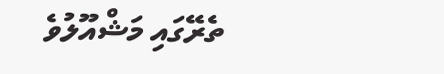ތެރޭގައި މަޝްއޫލުވެ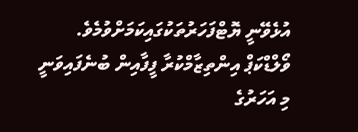އުޅެވޭނީ ޔޮޓްފަހަރުތަކުގައިކަމަށްވުމެވެ.
ވޯލްޑްކަޕް އިންތިޒާމްކުރާ ފީފާއިން ބުނެފައިވަނީ މި އަހަރުގެ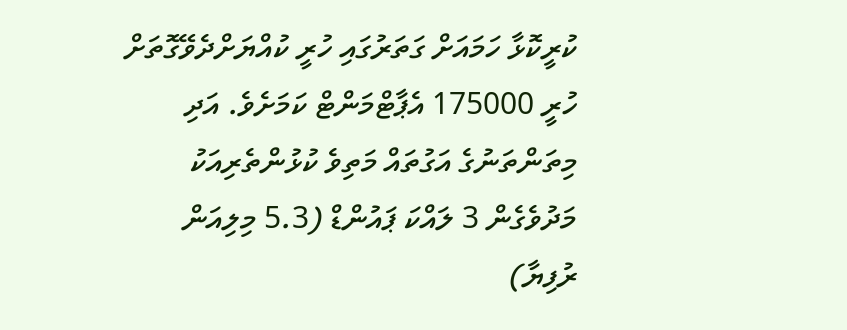ކުރީކޮޅާ ހަމައަށް ގަތަރުގައި ހުރީ ކުއްޔަށްދެވޭގޮތަށް ހުރީ 175000 އެޕާޓްމަންޓް ކަމަށެވެ. އަދި މިތަންތަނުގެ އަގުތައް މަތިވެ ކުޅުންތެރިއަކު މަދުވެގެން 3 ލައްކަ ޕައުންޑް (5.3 މިލިއަން ރުފިޔާ)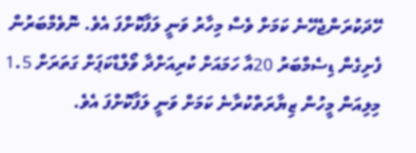ހޭދަކުރަންޖެހޭނެ ކަމަށް ވެސް މިހާރު ވަނީ ލަފާކޮށްފަ އެވެ. ނޮވެމްބަރުން ފެށިގެން ޑިސެމްބަރު 20އާ ހަމައަށް ކުރިއަށްދާ ވޯލްޑްކަޕަށް ގަތަރަށް 1.5 މިލިއަން މީހުން ޒިޔާރަތްކުރާނެ ކަމަށް ވަނީ ލަފާކޮށްފަ އެވެ.